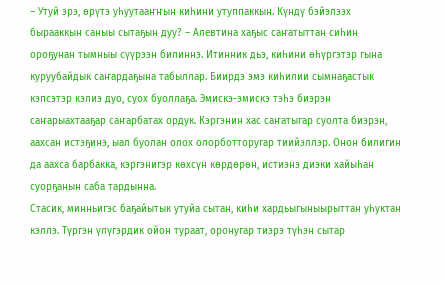– Утуй эрэ, өрүтэ уһуутааҥҥын киһини утуппаккын. Күндү бэйэлээх бырааккын саныы сытаҕын дуу? – Алевтина хаҕыс саҥатыттан сиһин ороҕунан тымныы сүүрээн билиннэ. Итинник дьэ, киһини өһүргэтэр гына куруубайдык саҥардаҕына табыллар. Биирдэ эмэ киһилии сымнаҕастык кэпсэтэр кэлиэ дуо, суох буоллаҕа. Эмискэ-эмискэ тэһэ биэрэн саҥарыахтааҕар саҥарбатах ордук. Кэргэнин хас саҥатыгар суолта биэрэн, аахсан истэҕинэ, ыал буолан олох олорботторугар тиийэллэр. Онон билигин да аахса барбакка, кэргэнигэр көхсүн көрдөрөн, истиэнэ диэки хайыһан суорҕанын саба тардынна.
Стасик, минньигэс баҕайытык утуйа сытан, киһи хардьыгыныырыттан уһуктан кэллэ. Түргэн үлүгэрдик ойон тураат, оронугар тиэрэ түһэн сытар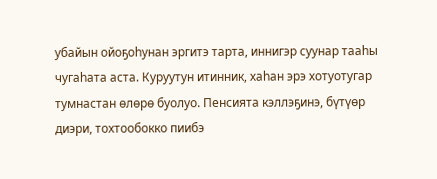убайын ойоҕоһунан эргитэ тарта, иннигэр суунар тааһы чугаһата аста. Куруутун итинник, хаһан эрэ хотуотугар тумнастан өлөрө буолуо. Пенсията кэллэҕинэ, бүтүөр диэри, тохтообокко пиибэ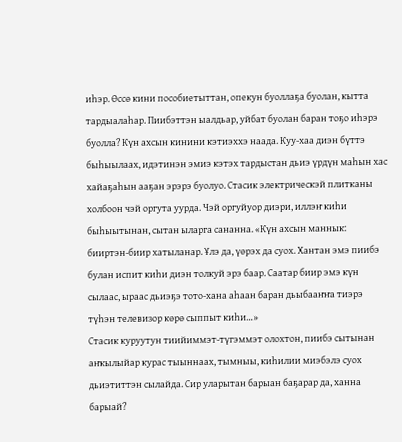иһэр. Өссө кини пособиетыттан, опекун буоллаҕа буолан, кытта тардыалаһар. Пиибэттэн ыалдьар, уйбат буолан баран тоҕо иһэрэ буолла? Күн ахсын кинини кэтиэххэ наада. Куу-хаа диэн бүттэ быһыылаах, идэтинэн эмиэ кэтэх тардыстан дьиэ үрдүн маһын хас хайаҕаһын ааҕан эрэрэ буолуо. Стасик электрическэй плитканы холбоон чэй оргута уурда. Чэй оргуйуор диэри, иллэҥ киһи быһыытынан, сытан ыларга сананна. «Күн ахсын маннык: бииртэн-биир хатыланар. ¥лэ да, үөрэх да суох. Хантан эмэ пиибэ булан испит киһи диэн толкуй эрэ баар. Саатар биир эмэ күн сылаас, ыраас дьиэҕэ тото-хана аһаан баран дьыбааҥҥа тиэрэ түһэн телевизор көрө сыппыт киһи…»
Стасик куруутун тиийиммэт-түгэммэт олохтон, пиибэ сытынан аҥкылыйар курас тыыннаах, тымныы, киһилии миэбэлэ суох дьиэтиттэн сылайда. Сир уларытан барыан баҕарар да, ханна барыай?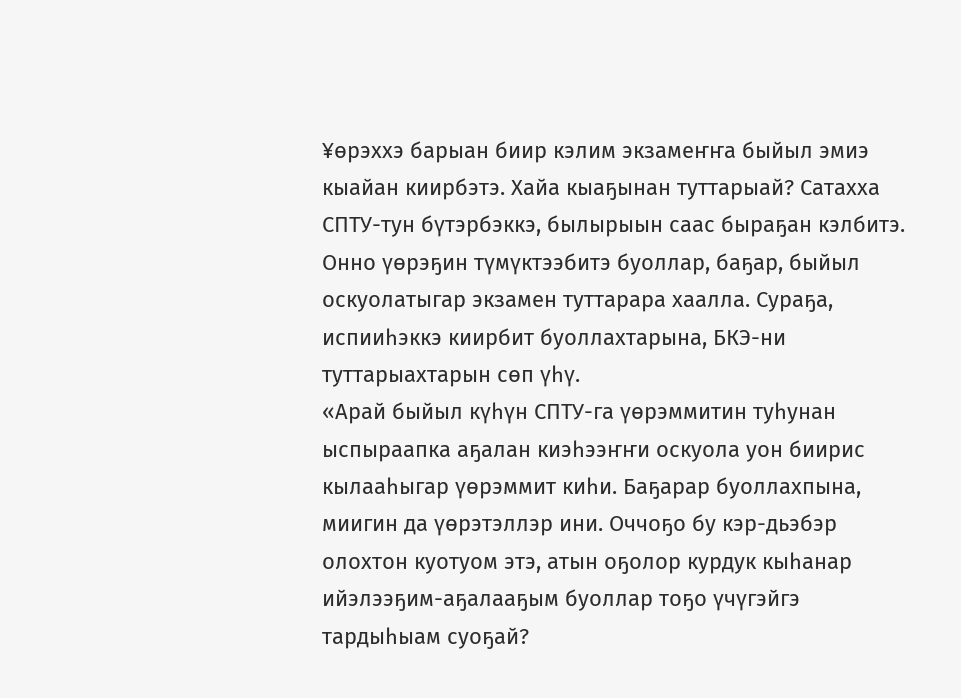¥өрэххэ барыан биир кэлим экзамеҥҥа быйыл эмиэ кыайан киирбэтэ. Хайа кыаҕынан туттарыай? Сатахха СПТУ-тун бүтэрбэккэ, былырыын саас быраҕан кэлбитэ. Онно үөрэҕин түмүктээбитэ буоллар, баҕар, быйыл оскуолатыгар экзамен туттарара хаалла. Сураҕа, испииһэккэ киирбит буоллахтарына, БКЭ-ни туттарыахтарын сөп үһү.
«Арай быйыл күһүн СПТУ-га үөрэммитин туһунан ыспыраапка аҕалан киэһээҥҥи оскуола уон биирис кылааһыгар үөрэммит киһи. Баҕарар буоллахпына, миигин да үөрэтэллэр ини. Оччоҕо бу кэр-дьэбэр олохтон куотуом этэ, атын оҕолор курдук кыһанар ийэлээҕим-аҕалааҕым буоллар тоҕо үчүгэйгэ тардыһыам суоҕай?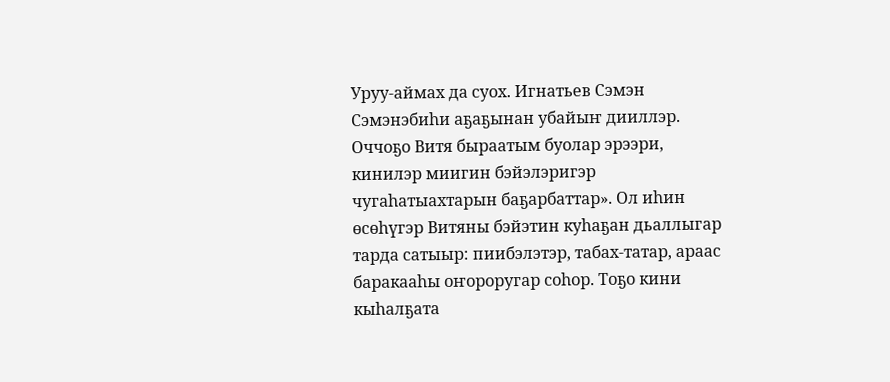Уруу-аймах да суох. Игнатьев Сэмэн Сэмэнэбиһи аҕаҕынан убайыҥ дииллэр. Оччоҕо Витя быраатым буолар эрээри, кинилэр миигин бэйэлэригэр чугаһатыахтарын баҕарбаттар». Ол иһин өсөһүгэр Витяны бэйэтин куһаҕан дьаллыгар тарда сатыыр: пиибэлэтэр, табах-татар, араас баракааһы оҥороругар соһор. Тоҕо кини кыһалҕата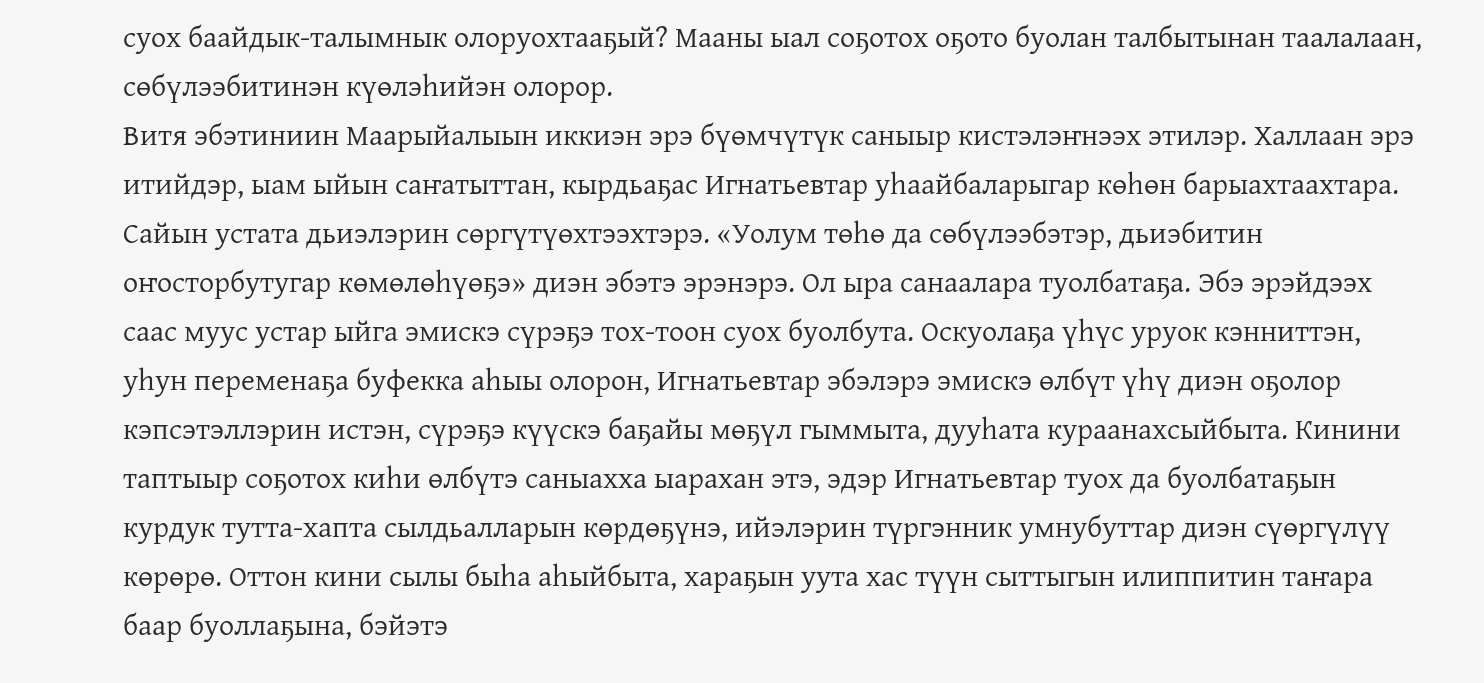суох баайдык-талымнык олоруохтааҕый? Мааны ыал соҕотох оҕото буолан талбытынан таалалаан, сөбүлээбитинэн күөлэһийэн олорор.
Витя эбэтиниин Маарыйалыын иккиэн эрэ бүөмчүтүк саныыр кистэлэҥнээх этилэр. Халлаан эрэ итийдэр, ыам ыйын саҥатыттан, кырдьаҕас Игнатьевтар уһаайбаларыгар көһөн барыахтаахтара. Сайын устата дьиэлэрин сөргүтүөхтээхтэрэ. «Уолум төһө да сөбүлээбэтэр, дьиэбитин оҥосторбутугар көмөлөһүөҕэ» диэн эбэтэ эрэнэрэ. Ол ыра санаалара туолбатаҕа. Эбэ эрэйдээх саас муус устар ыйга эмискэ сүрэҕэ тох-тоон суох буолбута. Оскуолаҕа үһүс уруок кэнниттэн, уһун переменаҕа буфекка аһыы олорон, Игнатьевтар эбэлэрэ эмискэ өлбүт үһү диэн оҕолор кэпсэтэллэрин истэн, сүрэҕэ күүскэ баҕайы мөҕүл гыммыта, дууһата кураанахсыйбыта. Кинини таптыыр соҕотох киһи өлбүтэ саныахха ыарахан этэ, эдэр Игнатьевтар туох да буолбатаҕын курдук тутта-хапта сылдьалларын көрдөҕүнэ, ийэлэрин түргэнник умнубуттар диэн сүөргүлүү көрөрө. Оттон кини сылы быһа аһыйбыта, хараҕын уута хас түүн сыттыгын илиппитин таҥара баар буоллаҕына, бэйэтэ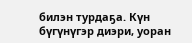билэн турдаҕа. Күн бүгүнүгэр диэри, уоран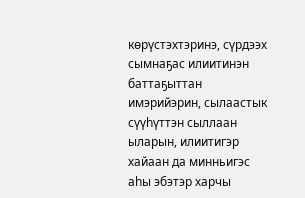көрүстэхтэринэ, сүрдээх сымнаҕас илиитинэн баттаҕыттан имэрийэрин, сылаастык сүүһүттэн сыллаан ыларын, илиитигэр хайаан да минньигэс аһы эбэтэр харчы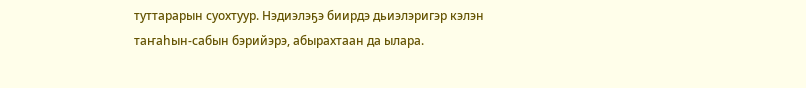туттарарын суохтуур. Нэдиэлэҕэ биирдэ дьиэлэригэр кэлэн таҥаһын-сабын бэрийэрэ, абырахтаан да ылара.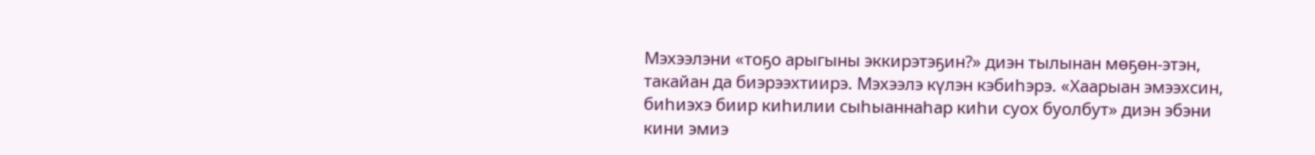Мэхээлэни «тоҕо арыгыны эккирэтэҕин?» диэн тылынан мөҕөн-этэн, такайан да биэрээхтиирэ. Мэхээлэ күлэн кэбиһэрэ. «Хаарыан эмээхсин, биһиэхэ биир киһилии сыһыаннаһар киһи суох буолбут» диэн эбэни кини эмиэ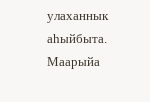улаханнык аһыйбыта. Маарыйа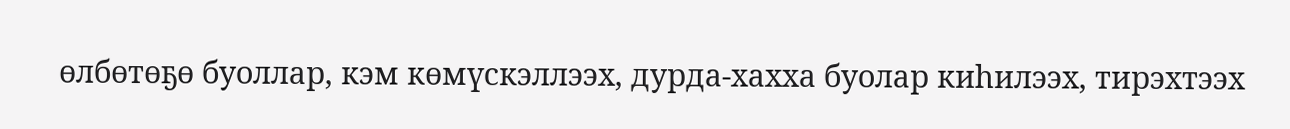өлбөтөҕө буоллар, кэм көмүскэллээх, дурда-хахха буолар киһилээх, тирэхтээх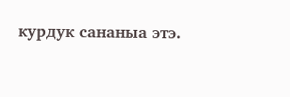курдук сананыа этэ.